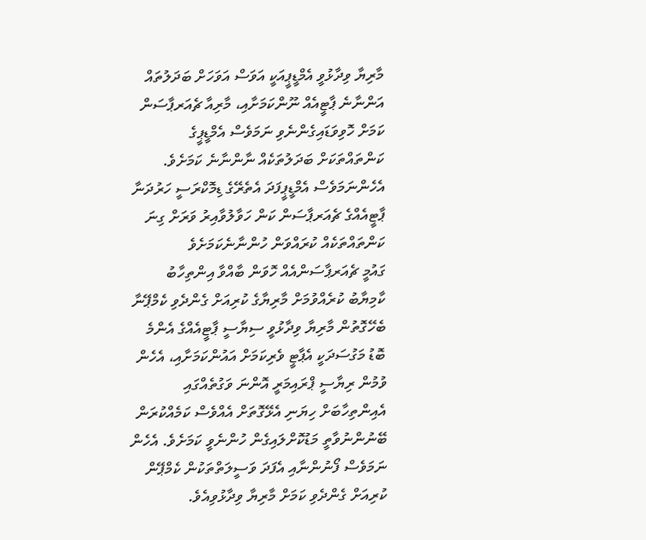މާރިޔާ ވިދާޅުވީ އެމްޑީޕީއަކީ އަވަސް އަވަހަށް ބަދަލުތައް އަންނާނެ ޕާޓީއެއް ނޫންކަމަށާއި، މާރިއާ ޗެއަރޕާސަން ކަމަށް ހޮވިވަޑައިގެންނެވި ނަމަވެސް އެމްޑީޕީގެ ކަންތައްތަކަށް ބަދަލުތަކެއް ނާންނާނެ ކަމަށެވެ. އެހެންނަމަވެސް އެމްޑީޕީފަދަ އެތެރޭގެ ޑިމޮކްރަސީ ހަރުދަނާ ޕާޓީއެއްގެ ޗެއަރޕާސަން ކަން ހަވާލުވާއިރު ވަރަށް ގިނަ ކަންތައްތަކެއް ކުރައްވަން ހުންނާނެކަމަށެވެ
ގައުމީ ޗެއަރޕާސަންއެއް ހޮވަން ބާއްވާ އިންތިހާބު ކާމިޔާބު ކުރެއްވުމަށް މާރިޔާގެ ކުރިއަށް ގެންދެވި ކެމްޕޭނާ ބެހޭގޮތުން މާރިޔާ ވިދާޅުވީ ސިޔާސީ ޕާޓީއެއްގެ އެންމެ ބޮޑު މަގުސަދަކީ އެޕާޓީ ވެރިކަމަށް އައުންކަމަށާއި، އެހެން ވުމުން ރިޔާސީ ޕްރައިމަރީ އޮންނަ ވަގުތެއްގައި އެއިންތިހާބަށް ހިޔަނި އެޅޭގޮތަށް އެއްވެސް ކަމެއްކުރަން ބޭނުންނުވާތީ މަޑުކޮށްލައިގެން ހުންނެވީ ކަމަށެވެ. އެހެން ނަމަވެސް ފޯނުންނާއި އެފަދަ ވަސީލަތްތަކުން ކެމްޕޭން ކުރިއަށް ގެންދެވި ކަމަށް މާރިޔާ ވިދާޅުވިއެވެ.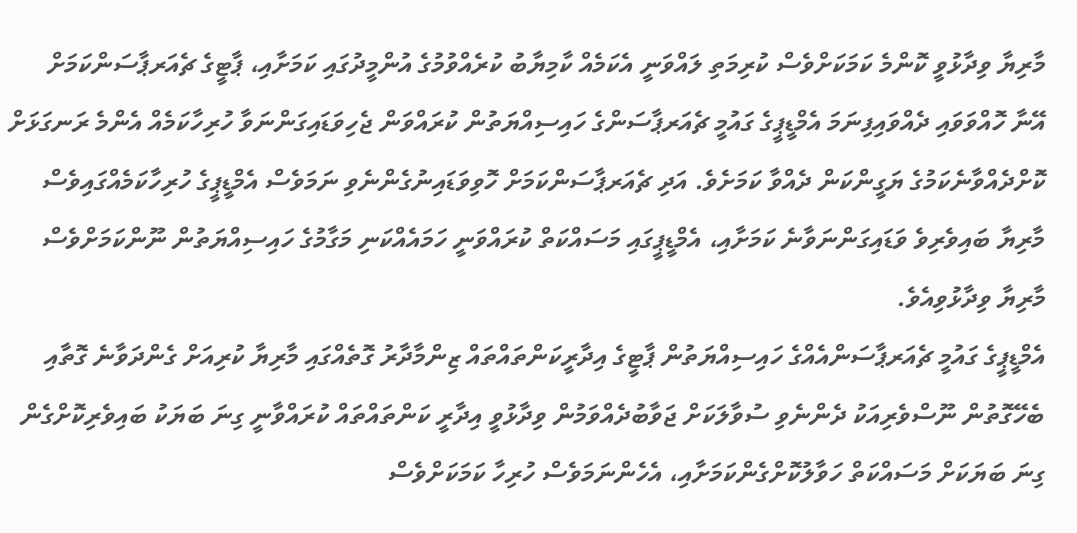މާރިޔާ ވިދާޅުވީ ކޮންމެ ކަމަކަށްވެސް ކުރިމަތި ލައްވަނީ އެކަމެއް ކާމިޔާބު ކުރެއްވުމުގެ އުންމީދުގައި ކަމަށާއި، ޕާޓީގެ ޗެއަރޕާސަންކަމަށް އޭނާ ހޮއްވަވައި ދެއްވައިފިނަމަ އެމްޑީޕީގެ ގައުމީ ޗެއަރޕާސަންގެ ހައިސިއްޔަތުން ކުރައްވަން ޖެހިވަޑައިގަންނަވާ ހުރިހާކަމެއް އެންމެ ރަނގަޅަށް ކޮށްދެއްވާނެކަމުގެ ޔަގީންކަން ދެއްވާ ކަމަށެވެ. އަދި ޗެއަރޕާސަންކަމަށް ހޮވިވަޑައިނުގެންނެވި ނަމަވެސް އެމްޑީޕީގެ ހުރިހާކަމެއްގައިވެސް މާރިޔާ ބައިވެރިވެ ވަޑައިގަންނަވާނެ ކަމަށާއި، އެމްޑީޕީގައި މަސައްކަތް ކުރައްވަނީ ހަމައެއްކަނި މަގާމުގެ ހައިސިއްޔަތުން ނޫންކަމަށްވެސް މާރިޔާ ވިދާޅުވިއެވެ.
އެމްޑީޕީގެ ގައުމީ ޗެއަރޕާސަންއެއްގެ ހައިސިއްޔަތުން ޕާޓީގެ އިދާރީކަންތައްތައް ޒިންމާދާރު ގޮތެއްގައި މާރިޔާ ކުރިއަށް ގެންދަވާނެ ގޮތާއި ބެހޭގޮތުން ނޫސްވެރިއަކު ދެންނެވި ސުވާލަކަށް ޖަވާބުދެއްވަމުން ވިދާޅުވީ އިދާރީ ކަންތައްތައް ކުރައްވާނީ ގިނަ ބަޔަކު ބައިވެރިކޮށްގެން ގިނަ ބަޔަކަށް މަސައްކަތް ހަވާލުކޮށްގެންކަމަށާއި، އެހެންނަމަވެސް ހުރިހާ ކަމަކަށްވެސް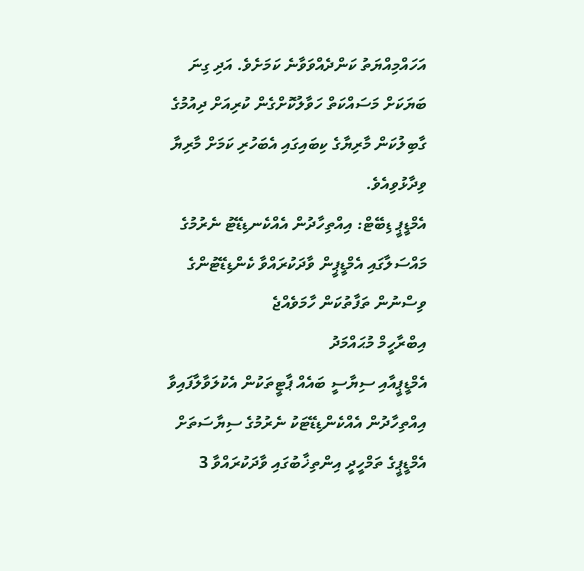އަހައްމިއްޔަތު ކަންދެއްވަވާނެ ކަމަށެވެ. އަދި ގިނަ ބަޔަކަށް މަސައްކަތް ހަވާލުކޮށްގެން ކުރިއަށް ދިއުމުގެ ގާބިލުކަން މާރިޔާގެ ކިބައިގައި އެބަހުރި ކަމަށް މާރިޔާ ވިދާޅުވިއެވެ.
އެމްޑީޕީ ޑިބޭޓް: އިއްތިހާދުން އެއްކެނޑިޑޭޓު ނެރުމުގެ މައްސަލާގައި އެމްޑީޕީން ވާދަކުރައްވާ ކެންޑިޑޭޓުންގެ ވިސްނުން ތަފާތުކަން ހާމަވެއްޖެ
އިބްރާހީމް މުޙައްމަދު
އެމްޑީޕީއާއި ސިޔާސީ ބައެއް ޕާޓީތަކުން އެކުލަވާލާފައިވާ އިއްތިހާދުން އެއްކެންޑިޑޭޓަކު ނެރުމުގެ ސިޔާސަތަށް އެމްޑީޕީގެ ތަމްހީދީ އިންތިޚާބުގައި ވާދަކުރައްވާ 3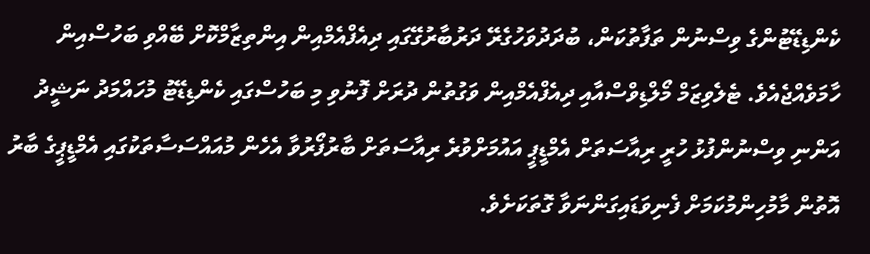ކެންޑިޑޭޓުންގެ ވިސްނުން ތަފާތުކަން، ބުދަދުވަހުގެރޭ ދަރުބާރުގޭގައި ދިއެފްއެމްއިން އިންތިޒާމްކޮށް ބޭއްވި ބަހުސްއިން ހާމަވެއްޖެއެވެ. ޓެލެވިޒަމް މޯލްޑިވްސްއާއި ދިއެފްއެމްއިން ވަގުތުން ދުރަށް ފޮނުވި މި ބަހުސްގައި ކެންޑިޑޭޓު މުހައްމަދު ނަޝީދު އަންނި ވިސްނުންފުޅު ހުރީ ރިއާސަތަށް އެމްޑީޕީ އައުމަށްވުރެ ރިއާސަތަށް ބާރުފޯރުވާ އެހެން މުއައްސަސާތަކުގައި އެމްޑީޕީގެ ބާރު އޮތުން މާމުހިންމުކަމަށް ފެނިވަޑައިގަންނަވާ ގޮތަކަށެވެ.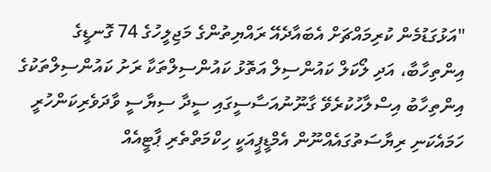"އަޅުގަޑުމެން ކުރިމައްޗަށް އެބައާދެއޭ ރައްޔިތުންގެ މަޖިލީހުގެ 74 ގޮނޑީގެ އިންތިހާބާ، އަދި ލޯކަލް ކައުންސިލް އަތޮޅު ކައުންސިލްތަކާ ރަށު ކައުންސިލްތަކުގެ އިންތިހާބު އިސްލާހުކުރެވޭ ގާނޫނުއަސާސީގައި ސީދާ ސިޔާސީ ވާދަވެރިކަންހުރީ ހަމައެކަނި ރިޔާސަތުގައެއްނޫން އެމްޑީޕީއަކީ ހިކްމަތްތެރި ޕާޓީއެއް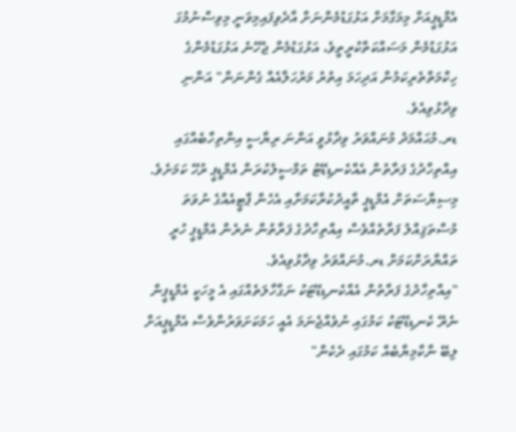އެމްޑީޕީއަށް މިމަގާމަށް އަޅުގަޑުމެންނަށް އާދެވިފައިމިވަނީ މިވިސްނުމުގަ އަޅުގަޑުމެން މަސައްކަތްކުރީތީވެ، އަޅުގަޑުމެން ޖެހޭނެ އަޅުގަޑުމެންގެ ހިކްމަތްތެރިކަމުން އަދިހަމަ އިތުރު މަރުހަލާއެއް ގެންނަން" އަންނި ވިދާޅުވިއެވެ.
ޑރ.މުޙައްމަދު މުނައްވަރު ވިދާޅުވީ އަންނަ ރިޔާސީ އިންތިހާބެއްގައި އިއްތިހާދުގެ ފަރާތުން އެއްކެނޑިޑޭޓު ތަމްސީލުކުރަން އެމްޑީޕީ ރުހޭ ކަމަށެވެ. މިސިޔާސަތަށް އެމްޑީޕީ ތާއީދުކުރާކަމަށާއި އެހެން ޕާޓީއެއްގެ ނުވަތަ މުސްތަޤިއްލު ފަރާތެއްވެސް އިއްތިހާދުގެ ފަރާތުން ނެރެން އެމްޑީޕީ ހުރީ ތައްޔާރަށްކަމަށް ޑރ.މުނައްވަރު ވިދާޅުވިއެވެ.
"އިއްތިހާދުގެ ފަރާތުން އެއްކެނޑިޑޭޓަކު ނަގާހާލަތެއްގައި އެ މީހަކީ އެމްޑީޕީން ނެރޭ ކެނޑިޑޭޓަކު ކަމުގައި ނުވެއްޖެނަމަ އެއީ ހަމަކަށަވަރުންވެސް އެމްޑީޕީއަށް ލިބޭ ނާކާމިޔާބެއް ކަމުގައި ދެކެން"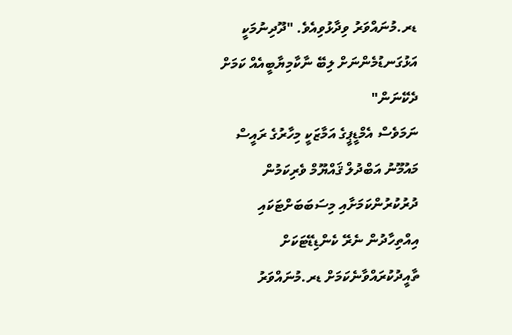ޑރ.މުނައްވަރު ވިދާޅުވިއެވެ. "ދޫދިނުމަކީ އަޅުގަނޑުމެންނަށް ލިބޭ ނާކާމިޔާބީއެއް ކަމަށް ދެކޭނަން"
ނަމަވެސް އެމްޑީޕީގެ އަމާޒަކީ މިހާރުގެ ރައީސް މައުމޫނު އަބްދުލް ޤައްޔޫމް ވެރިކަމުން ދުރުކުރުންކަމަށާއި މިސަބަބަށްޓަކައި އިއްތިހާދުން ނެރޭ ކެންޑިޑޭޓަކަށް ތާއީދުކުރައްވާނެކަމަށް ޑރ.މުނައްވަރު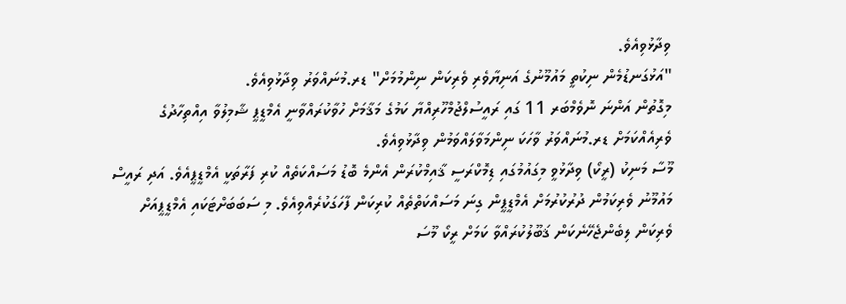ވިދާޅުވިއެވެ.
"އަޅުގަނޑުމެން ނިކުތީ މައުމޫނުގެ އަނިޔާވެރި ވެރިކަން ނިންމުމަށް" ޑރ.މުނައްވަރު ވިދާޅުވިއެވެ.
މިގޮތުން އަންނަ ނޮވެމްބަރ 11 ގައި ރައީސުލްޖުމްހޫރިއްޔާ ކަމުގެ މަޤާމަށް ހުވާކުރައްވާނީ އެމްޑީޕީ ޝާމިލުވާ އިއްތިހާދުގެ ވެރިއެއްކަމަށް ޑރ.މުނައްވަރު ވާހަކަ ނިންމަވާލައްވަމުން ވިދާޅުވިއެވެ.
މޫސާ މަނިކު (ރީކޯ) ވިދާޅުވީ މިގައުމުގައި ޑިމޮކްރަސީ ޤާއިމްކުރަން އެންމެ ބޮޑު މަސައްކަތެއް ކުރި ފަރާތަކީ އެމްޑީޕީއެވެ. އަދި ރައީސް މައުމޫނު ވެރިކަމުން ދުރުކުރުމަށް އެމްޑީޕީން ގިނަ މަސައްކަތްތެއް ކުރިކަން ފާހަގަކުރެއްވިއެވެ. މި ސަބަބަށްޓަކައި އެމްޑީޕީއަށް ވެރިކަން ލިބެންޖެހޭނެކަން ޤަބޫލުކުރައްވާ ކަމަށް ރީކޯ މޫސަ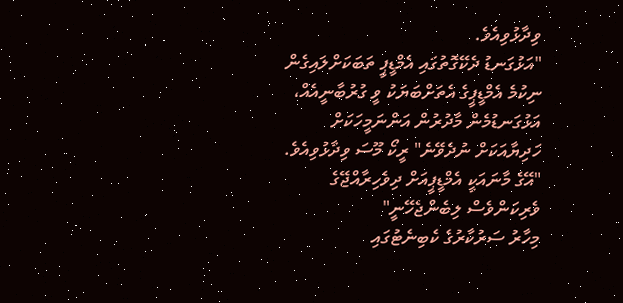ވިދާޅުވިއެވެ.
"އަޅުގަނޑު ދެކޭގޮތުގައި އެމްޑީޕީ ތަބަކަށްލައިގެން ނިކުމެ އެމްޑީޕީގެ އެތަށްބަޔަކު ވީ ގުރުބާނީއެއް، އަޅުގަނޑުމެން މާދުރުން އަންނަމީހަކަށް ހަދިޔާއަކަށް ނުދެވޭނެ" ރީކޯ މޫސަ ވިދާޅުވިއެވެ. "އޭގެ މާނައަކީ އެމްޑީޕީއަށް ދިވެހިރާއްޖޭގެ ވެރިކަންވެސް ލިބެންޖެހޭނީ"
މިހާރު ސަރުކާރުގެ ކެބިނެޓުގައި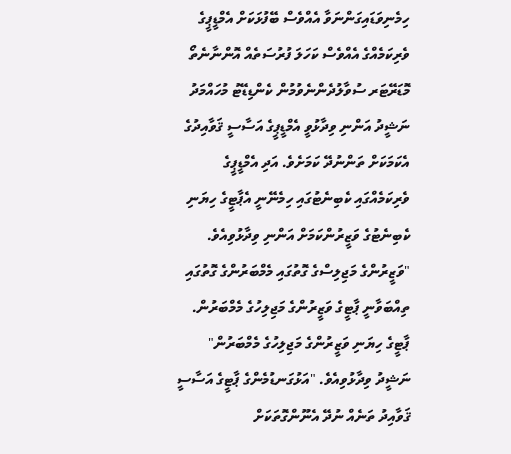ހިމެނިވަޑައިގަންނަވާ އެއްވެސް ބޭފުޅަކަށް އެމްޑީޕީގެ ވެރިކަމެއްގެ އެއްވެސް ކަހަލަ ފުރުސަތެއް އޮންނާނެތޯ މޮޑަރޭޓަރ ސުވާލުދެންނެވުމުން ކެންޑިޑޭޓު މުހައްމަދު ނަޝީދު އަންނި ވިދާޅުވީ އެމްޑީޕީގެ އަސާސީ ޤަވާއިދުގެ އެކަމަކަށް ތަންނުދޭ ކަމަށެވެ. އަދި އެމްޑީޕީގެ ވެރިކަމެއްގައި ކެބިނެޓުގައި ހިމެނޭނީ އެޕާޓީގެ ހިޔަނި ކެބިނެޓުގެ ވަޒީރުންކަމަށް އަންނި ވިދާޅުވިއެވެ.
"ވަޒީރުންގެ މަޖިލިސްގެ ގޮތުގައި މެމްބަރުންގެ ގޮތުގައި ތިއްބަވާނީ ޕާޓީގެ ވަޒީރުންގެ މަޖިލިހުގެ މެމްބަރުން. ޕާޓީގެ ހިޔަނި ވަޒީރުންގެ މަޖިލިހުގެ މެމްބަރުން" ނަޝީދު ވިދާޅުވިއެވެ. "އަޅުގަނޑުމެންގެ ޕާޓީގެ އަސާސީ ޤަވާއިދު ތަނެއް ނުދޭ އެނޫންގޮތަކަށް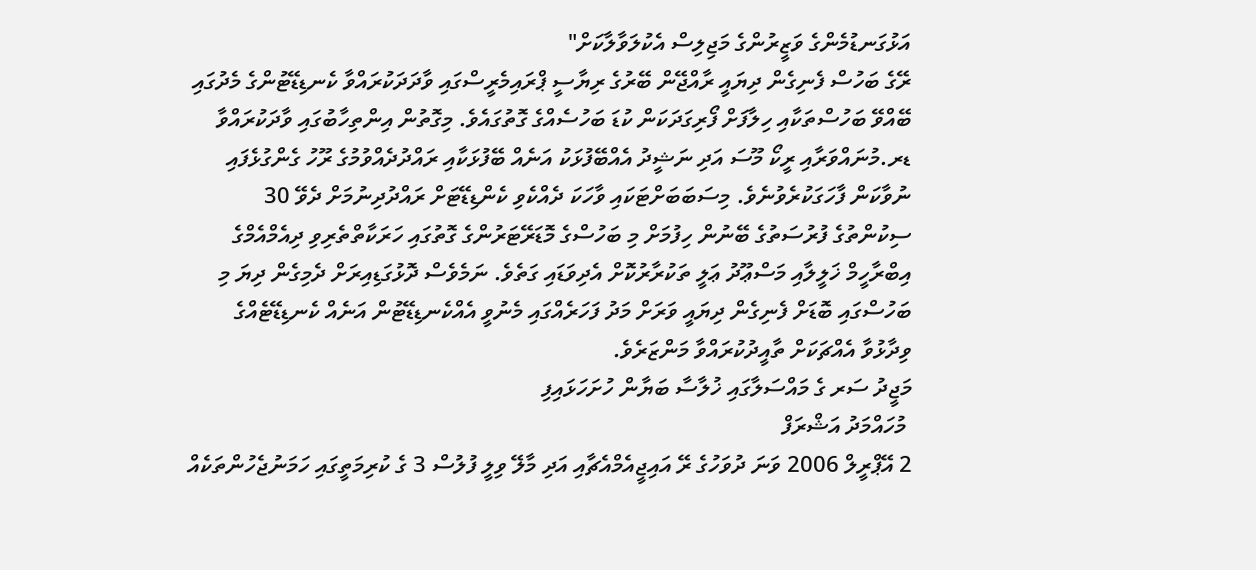އަޅުގަނޑުމެންގެ ވަޒީރުންގެ މަޖިލިސް އެކުލަވާލާކަށް"
ރޭގެ ބަހުސް ފެނިގެން ދިޔައީ ރާއްޖޭން ބޭރުގެ ރިޔާސީ ޕްރައިމެރީސްގައި ވާދަދަކުރައްވާ ކެނޑިޑޭޓުންގެ މެދުގައި ބޭއްވޭ ބަހުސްތަކާއި ހިލާފަށް ފޯރިގަދަކަން ކުޑަ ބަހުސެއްގެ ގޮތުގައެވެ. މިގޮތުން އިންތިހާބުގައި ވާދަކުރައްވާ ޑރ.މުނައްވަރާއި ރީކޯ މޫސަ އަދި ނަޝީދު އެއްބޭފުޅަކު އަނެއް ބޭފުޅަކާއި ރައްދުދެއްވުމުގެ ރޫހު ގެންގުޅެފައި ނުވާކަން ފާހަގަކުރެވުނެވެ. މިސަބަބަށްޓަކައި ވާހަކަ ދެއްކެވި ކެންޑިޑޭޓަށް ރައްދުދިނުމަށް ދެވޭ 30 ސިކުންތުގެ ފުރުސަތުގެ ބޭނުން ހިފުމަށް މި ބަހުސްގެ މޮޑަރޭޓަރުންގެ ގޮތުގައި ހަރަކާތްތެރިވި ދިއެމްއެމްގެ އިބްރާހީމް ޚަލީލާއި މަސްޢޫދު ޢަލީ ތަކުރާރުކޮށް އެދިވަޑައި ގަތެވެ. ނަމެވެސް ދޮޅުގަޑިއިރަށް ދެމިގެން ދިޔަ މި ބަހުސްގައި ބޮޑަށް ފެނިގެން ދިޔައީ ވަރަށް މަދު ފަހަރެއްގައި މެނުވީ އެއްކެނޑިޑޭޓުން އަނެއް ކެނޑިޑޭޓެއްގެ ވިދާޅުވާ އެއްޗަކަށް ތާއީދުކުރައްވާ މަންޒަރެވެ.
މަޖީދު ސަރ ގެ މައްސަލާގައި ޚުލާސާ ބަޔާން ހުށަހަޅައިފި
 މުހައްމަދު އަޝްރަފް
2 އޭޕްރީލް 2006 ވަނަ ދުވަހުގެ ރޭ އައިޖީއެމްއެޗާއި އަދި މާލޭ ވިލީ ފުލުސް 3 ގެ ކުރިމަތީގައި ހަމަނުޖެހުންތަކެއް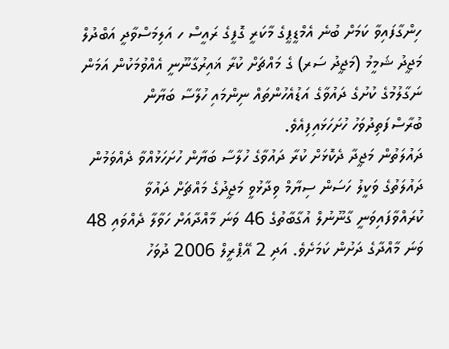ހިންގާފައިވާ ކަމަށް ބުނެ އެމްޑީޕީގެ މާކަރީ ގޮފީގެ ރައީސް ހ އަލިމަސްވާދީ އަބްދުލް މަޖީދު ޝަމީމު (މަޖީދު ސަރ) ގެ މައްޗަށް ކުރާ ޣައިރުގާނޫނީ އެއްވުމަކުން އަމަން ނަގާލުމުގެ ކުށުގެ ދައުވާގެ އަޑުއެހުންތައް ނިންމައި ހުލާސާ ބަޔާން ބުރާސްފަތިދުވަހު ހުށަހަޅައިފިއެވެ.
ދައުލަތުން މަޖީދާ ދެކޮޅަށް ކުރާ ދައުވާގެ ހުލާސާ ބަޔާން ހުށަހަޅުއްވާ ދެއްވަމުން ދައުލަތުގެ ވަކީލު ހަސަން ސިޔާމް ވިދާޅުވީ މަޖީދުގެ މައްޗަށް ދައުވާ ކުރައްވާފައިވަނީ ގާނޫނުލް އުގާބާތުގެ 46 ވަނަ މާއްދާއަށް ހަވާލާ ދެއްވައި 48 ވަނަ މާއްދާގެ ދަށުން ކަމަށެވެ. އަދި 2 އޭޕްރީލް 2006 ދުވަހު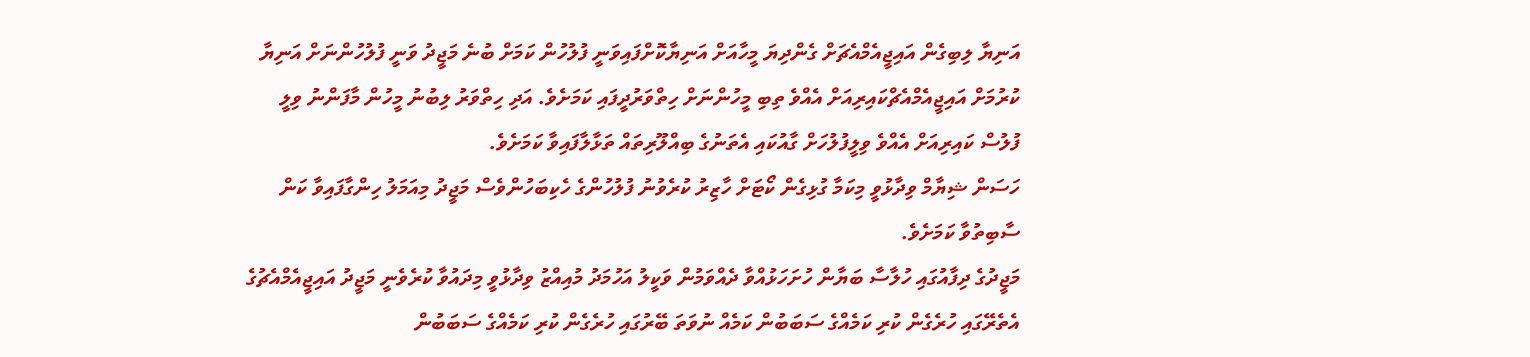އަނިޔާ ލިބިގެން އައިޖީއެމްއެޗަށް ގެންދިޔަ މީހާއަށް އަނިޔާކޮށްފައިވަނީ ފުލުހުން ކަމަށް ބުނެ މަޖީދު ވަނީ ފުލުހުންނަށް އަނިޔާ ކުރުމަށް އައިޖީއެމްއެޗްކައިރިއަށް އެއްވެ ތިބި މީހުންނަށް ހިތްވަރުދީފައި ކަމަށެވެ. އަދި ހިތްވަރު ލިބުނު މީހުން މާފަންނު ވިލީ ފުލުސް ކައިރިއަށް އެއްވެ ވިލީފުލުހަށް ގާއުކައި އެތަނުގެ ބިއްލޫރިތައް ތަޅާލާފައިވާ ކަމަށެވެ.
ހަސަން ޝިޔާމް ވިދާޅުވީ މިކަމާ ގުޅިގެން ކޯޓަށް ހާޒިރު ކުރެވުނު ފުލުހުންގެ ހެކިބަހުންވެސް މަޖީދު މިއަމަލު ހިންގާފައިވާ ކަން ސާބިތުވާ ކަމަށެވެ.
މަޖީދުގެ ދިފާއުގައި ހުލާސާ ބަޔާން ހުށަހަޅުއްވާ ދެއްވަމުން ވަކީލު އަހުމަދު މުއިއްޒު ވިދާޅުވީ މިދައުވާ ކުރެވެނީ މަޖީދު އައިޖީއެމްއެޗުގެ އެތެރޭގައި ހުރެގެން ކުރި ކަމެއްގެ ސަބަބުން ކަމެއް ނުވަތަ ބޭރުގައި ހުރެގެން ކުރި ކަމެއްގެ ސަބަބުން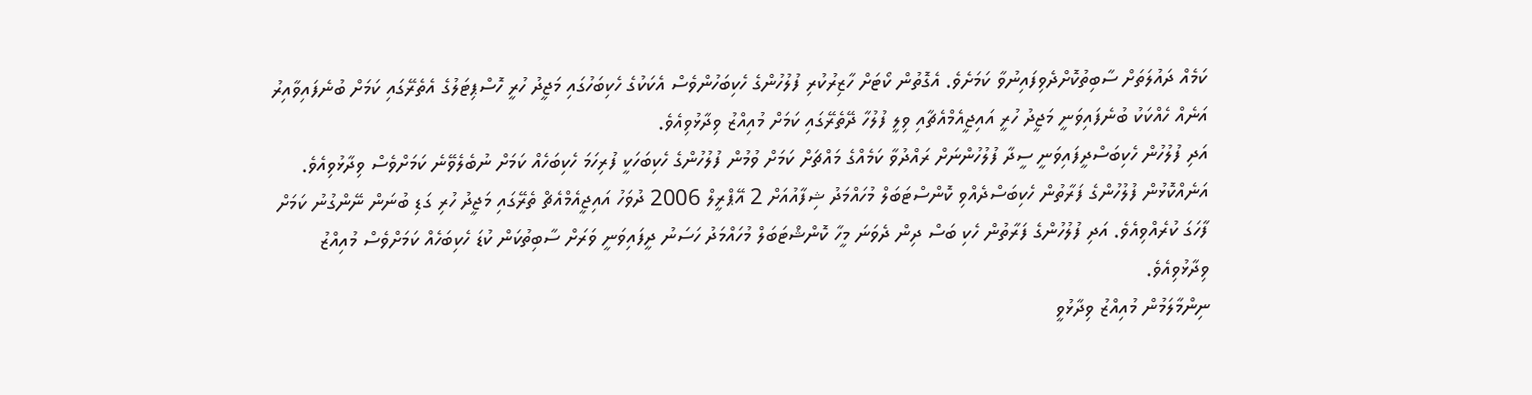ކަމެއް ދައުލަތަށް ސާބިތުކޮށްދެވިފައިނުވާ ކަމަށެވެ. އެގޮތުން ކޯޓަށް ހާޒިރުކުރި ފުލުހުންގެ ހެކިބަހުންވެސް އެކަކުގެ ހެކިބަހުގައި މަޖީދު ހުރީ ހޮސްޕިޓަލުގެ އެތެރޭގައި ކަމަށް ބުނެފައިވާއިރު އަނެއް ހެއްކަކު ބުނެފައިވަނީ މަޖީދު ހުރީ އައިޖީއެމްއެޗާއި ވިލީ ފުލުހާ ދޭތެރޭގައި ކަމަށް މުއިއްޒު ވިދާޅުވިއެވެ.
އަދި ފުލުހުން ހެކިބަސްދީފައިވަނީ ސީދާ ފުލުހުންނަށް ރައްދުވާ ކަމެއްގެ މައްޗަށް ކަމަށް ވުމުން ފުލުހުންގެ ހެކިބަހަކީ ފުރިހަމަ ހެކިބަހެއް ކަމަށް ނުބެލެވޭނެ ކަމަށްވެސް ވިދާޅުވިއެވެ.
އަނެއްކޮޅުން ފުލުހުންގެ ފަރާތުން ހެކިބަސްދެއްވި ކޮންސްޓަބަލް މުހައްމަދު ޝިފާއުއަށް 2 އޭޕްރީލް 2006 ދުވަހު އައިޖީއެމްއެޗް ތެރޭގައި މަޖީދު ހުރި ގަޑި ބުނަން ނޭންގުނު ކަމަށް ފާހަގަ ކުރެއްވިއެވެ. އަދި ފުލުހުންގެ ފަރާތުން ހެކި ބަސް ދިން ދެވަނަ މީހާ ކޮންޝްޓަބަލް މުހައްމަދު ހަސަނު ދީފައިވަނީ ވަރަށް ސާބިތުކަން ކުޑަ ހެކިބަހެއް ކަމަށްވެސް މުއިއްޒު ވިދާޅުވިއެވެ.
ނިންމާލަމުން މުއިއްޒު ވިދާޅުވީ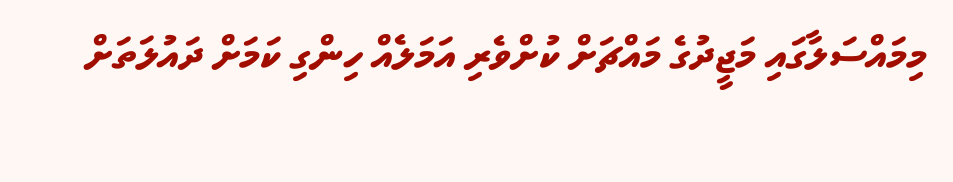މިމައްސަލާގައި މަޖީދުގެ މައްޗަށް ކުށްވެރި އަމަލެއް ހިންގި ކަމަށް ދައުލަތަށް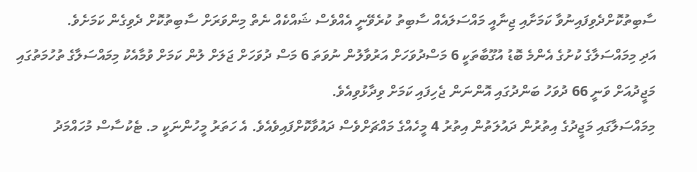ސާބިތުކޮށްދެވިފައިނުވާ ކަމަށާއި ޖިނާއީ މައްސަލައެއް ސާބިތު ކުރެވޭނީ އެއްވެސް ޝައްކެއް ނެތް މިންވަރަށް ސާބިތުކޮށް ދެވިގެން ކަމަށެވެ.
އަދި މިމައްސަލާގެ ކުށުގެ އެންމެ ބޮޑު އުގޫބާތަކީ 6 މަސްދުވަހަށް އަރުވާލުން ނުވަތަ 6 މަސް ދުވަހަށް ޖަލަށް ލުން ކަމަށް ވުމާއެކު މިމައްސަލާގެ ތުހުމަތުގައި މަޖީދުއަށް ވަނީ 66 ދުވަހު ބަންދުގައި އޮންނަން ޖެހިފައި ކަމަށް ވިދާޅުވިއެވެ.
މިމައްސަލާގައި މަޖީދުގެ އިތުރުން ދައުލަތުން އިތުރު 4 މީހެއްގެ މައްޗަށްވެސް ދައުވާކޮށްފައިވެއެވެ. އެ ހަތަރު މީހުންނަކީ މ. ޓެކުސާސް މުހައްމަދު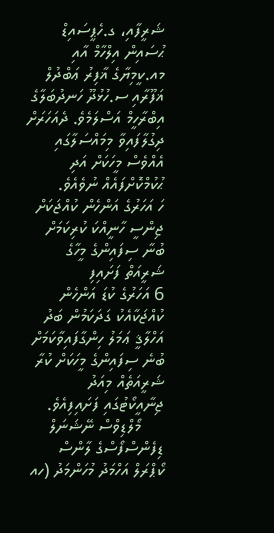ޝަރީފާއި، ގ.ހެޕީސައިޑް ޙުސައިން އިލްހާމް އާއި މއ.ކީމިޔާގެ ޣާފިރު ޢަބްދުލް ޣަފޫރާއި ސ.ހުޅުދޫ ހަނދުބަލާގެ އިބްރާހީމް އަސްލަމެވެ. ދެއަހަރަށް ދިގުލާފައިވާ މިމައްސަލާގައި އެއްވެސް މީހަކަށް އަދި ޙުކުމްކޮށްފައެއް ނުވެއެވެ.
ހަ އަހަރުގެ އަންހެން ކުއްޖަކަށް ޖިންސީ ހާނީއްކަ ކުރިކަމަށް ބުނާ ސިފައިންގެ މީހާގެ ޝަރީއަތް ފަށައިފި
6 އަހަރުގެ ކުޑަ އަންހެން ކުއްޖަކާއެކު ގަދަކަމުން ބަދު އަހްލާޤީ ޢަމަލު ހިންގާފައިވާކަމަށް ބުނެ ސިފައިންގެ މީހަކަށް ކުރާ ޝަރީއަތެއް މިއަދު ޖިނާއީކޯޓުގައި ފަށައިފިއެވެ.
     މޯލްޑިވްސް ނޭޝަނަލް ޑިފެންސްފޯސްގެ ލާންސް ކޯޕްރަލް އަހްމަދު މުހަންމަދު (ހއ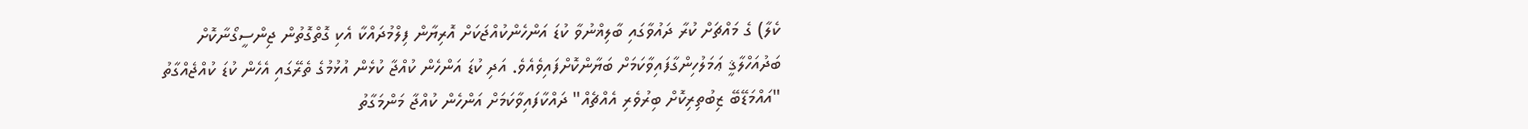ކެލާ) ގެ މައްޗަށް ކުރާ ދައުވާގައި ބާލިޣްނުވާ ކުޑަ އަންހެންކުއްޖަކަށް އޮރިޔާން ފިލްމުދައްކާ އެކި ގޮތްގޮތުން ޖިންސީގޯނާކޮށް ބަދުއަހްލާޤީ ޢަމަލުހިންގާފައިވާކަމަށް ބަޔާންކޮށްފައިވެއެވެ. އަދި ކުޑަ އަންހެން ކުއްޖާ ކުޅެން އުޅުމުގެ ތެރޭގައި އެހެން ކުޑަ ކުއްޖެއްގާތު "އައްމަޑޭބޭ ޒިބުތިރިކޮށް ބިރުވެރި އެއްޗެއް" ދައްކާފައިވާކަމަށް އަންހެން ކުއްޖާ މަންމަގާތު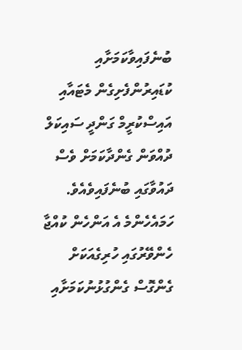ބުނެފައިވާކަމަށާއި ކުޑައިރުންފެށިގެން މެޓައާއި އައިސްކުރީމް ގަންދީ ސައިކަލް ދުއްވަން ގެންދާކަމަށް ވެސް ދައުވާގައި ބުނެފައިވެއެވެ. ހަމައެހެންމެ އެ އަންހެން ކުއްޖާ ހެންވޭރުގައި ހުރިގެއަކަށް ގެންގޮސް ގެންގުޅުނުކަމަށާއި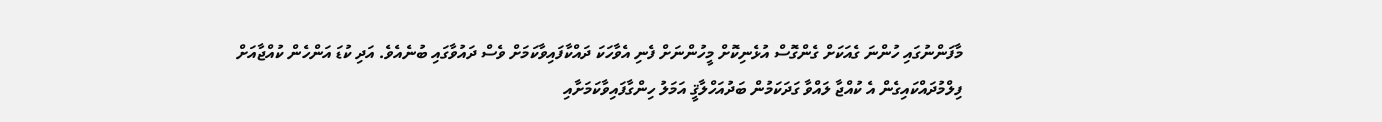މާފަންނުގައި ހުންނަ ގެއަކަށް ގެންގޮސް އުޅެނިކޮށް މީހުންނަށް ފެނި އެވާހަކަ ދައްކާފައިވާކަމަށް ވެސް ދައުވާގައި ބުނެއެވެ. އަދި ކުޑަ އަންހެން ކުއްޖާއަށް ފިލްމުދައްކައިގެން އެ ކުއްޖާ ލައްވާ ގަދަކަމުން ބަދުއަހްލާޤީ އަމަލު ހިންގާފައިވާކަމަށާއި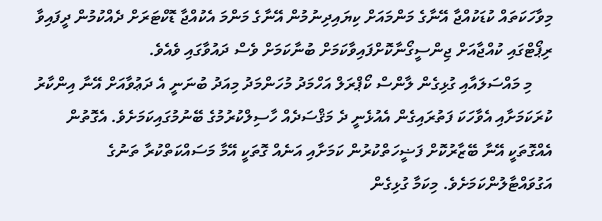މިވާހަކަތައް ކުޑަކުއްޖާ އޭނާގެ މަންމައަށް ކިޔައިދިނުމުން އޭނާގެ މަންމަ އެކުއްޖާ ޑޮކްޓަރަށް ދެއްކުމުން ދީފައިވާ ރިޕޯޓްގައި ކުއްޖާއަށް ޖިންސީގޯނާކޮށްފައިވާކަމަށް ބުނާކަމަށް ވެސް ދައުވާގައި ވެއެވެ.
     މި މައްސަލައާއި ގުޅިގެން ލާންސް ކޯޕްރަލް އަހްމަދު މުހަންމަދު މިއަދު ބުނަނީ އެ ދަޢުވާއަށް އޭނާ އިންކާރު ކުރަކަމަށާއި އެވާހަކަ ފަތުރައިގެން އެއުޅެނީ ދެ މަޤްސަދެއް ހާސިލްކުރުމުގެ ބޭނުމުގައިކަމަށެވެ. އެގޮތުން އެއްގޮތަކީ އޭނާ ބޭޒާރުކޮށް ފަޟީހަތްކުރުން ކަމަށާއި އަނެއް ގޮތަކީ އޭމާ މަސައްކަތްކުރާ ތަނުގެ އަގުވައްޓާލުންކަމަށެވެ. މިކަމާ ގުޅިގެން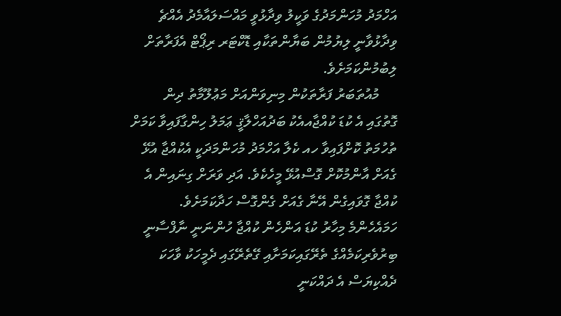އަހްމަދު މުހަންމަދުގެ ވަކީލު ވިދާޅުވީ މައްސަލައާމެދު އެއްޗެ ވިދާޅުވާނީ ލިޔުމުން ބަޔާންތަކާއި ޑޮކްޓަރ ރިޕޯޓް އެފަރާތަށް ލިބުމުންކަމަށެވެ.
     މުއުތަބަރު ފަރާތަކުން މިނިވަންއަށް މަޢުލޫމާތު ދިން ގޮތުގައި އެ ކުޑަ ކުއްޖާއއެކު ބަދުއަހްލާޤީ ޢަމަލު ހިންގާފައިވާ ކަމަށް ތުހުމަތު ކޮށްފައިވާ ހއ ކެލާ އަހްމަދު މުހަންމަދަކީ އެކުއްޖާ އުޅޭ ގެއަށް އާންމުކޮށް ގޮސްއުޅޭ މީހެކެވެ. އަދި ވަރަށް ގިނައިން އެ ކުއްޖާ ގޮވައިގެން އޭނާ ގެއަށް ގެންގޮސް ހަދާކަމަށެވެ. ހަމައެހެންމެ މިހާރު ކުޑަ އަންހެން ކުއްޖާ ހުންނަނީ ނާފްސާނީ ބިރުވެރިކަމެއްގެ ތެރޭގައިކަމަށާއި ގޭތެރޭގައި ދެމީހަކު ވާހަކަ ދެއްކިޔަސް އެ ދައްކަނީ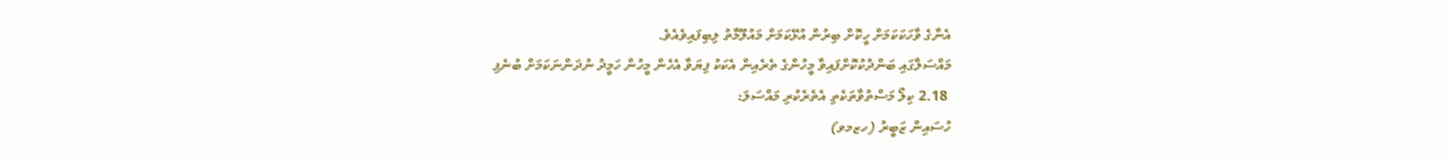އެނާގެ ވާހަކަކަމަށް ހީކޮށް ބިރުން އުޅޭކަމަށް މައުލޫމާތު ލިބިފައިވެއެވެ.
މައްސަލާގައި ބަންދުކުކޮށްފައިވާ މީހުންގެ ތެރެއިން އެކަކު ފިޔަވާ އެހެން މީހުން ހަމީދު ނުދަންނަކަމަށް ބުނެފި
 2.18 ކިލޯ މަސްތުވާތަކެތި އެތެރެކުރި މައްސަލަ:
ހުސައިން ޒަބީރު (ހޒމވ)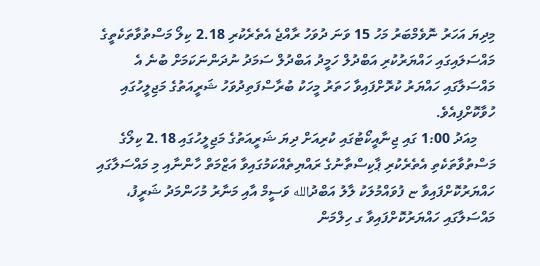މިދިޔަ އަހަރު ނޮވެމްބަރު މަހު 15 ވަނަ ދުވަހު ރާއްޖެ އެތެރެކުރި 2.18 ކިލޯ މަސްތުވާތަކެތީގެ މައްސަލައިގައި ހައްޔަރުކުރި އަބްދުލް ހަމީދު އަބްދުލް ސަމަދު ނުދަންނަކަމަށް ބުނެ އެ މައްސަލާގައި ހައްޔަރު ކުރޮށްފައިވާ ހަތަރު މީހަކު ބުރާސްފަތިދުވަހު ޝަރީއަތުގެ މަޖިލީހުގައި ހުވާކޮށްފިއެވެ.
     މިއަދު 1:00 ގައި ޖިނާއީކޯޓުގައި ކުރިއަށް ދިޔަ ޝަރީއަތުގެ މަޖިލީހުގައި 2.18 ކިލޯގެ މަސްތުވާތަކެތި އެތެރެކުރި ޕާކިސްތާނުގެ ރައްޔިތެއްކަމުގައިވާ އަޒްމަތް ހާންނާއި މި މައްސަލާގައި ހައްޔަރުކޮށްފައިވާ ޏ ފުވައްމުލަކު ލާލު އަބްދުالله ވަސީމް އާއި މަނާރު މުހަންމަދު ޝަރީފު، މައްސަލާގައި ހައްޔަރުކޮށްފައިވާ ގ ހިލްމަން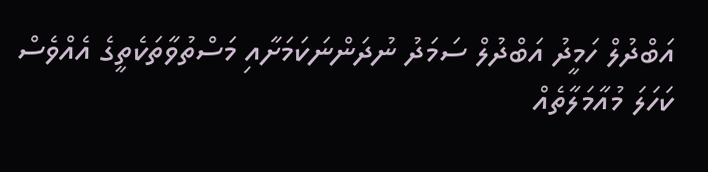އަބްދުލް ހަމީދު އަބްދުލް ސަމަދު ނުދަންނަކަމަށާއި މަސްތުވާތަކެތީގެ އެއްވެސް ކަހަލަ މުއާމަލާތެއް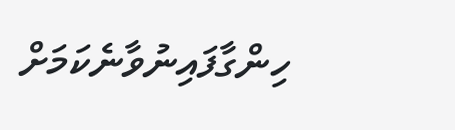ހިންގާފައިނުވާނެކަމަށް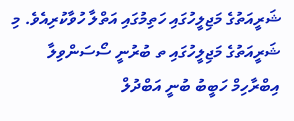ޝަރީއަތުގެ މަޖިލީހުގައި ހަތިމުގައި އަތްލާ ހުވާކުރިއެވެ. މި ޝަރީއަތުގެ މަޖިލީހުގައި ތ ބުރުނީ ސޯސަންވިލާ އިބްރާހިމް ހަބީބު ބުނީ އަބްދުލް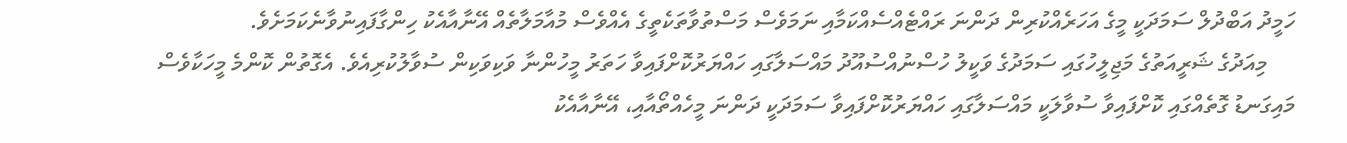ހަމީދު އަބްދުލް ސަމަދަކީ މީގެ އަހަރެއްކުރިން ދަންނަ ރައްޓެއްސެއްކަމާއި ނަމަވެސް މަސްތުވާތަކެތީގެ އެއްވެސް މުއާމަލާތެއް އޭނާއާއެކު ހިންގާފައިނުވާނެކަމަށެވެ.
     މިއަދުގެ ޝަރީއަތުގެ މަޖިލީހުގައި ސަމަދުގެ ވަކީލު ހުސްނުއްސުއޫދު މައްސަލާގައި ހައްޔަރުކޮށްފައިވާ ހަތަރު މީހުންނާ ވަކިވަކިން ސުވާލުކުރިއެވެ. އެގޮތުން ކޮންމެ މީހަކާވެސް މައިގަނޑު ގޮތެއްގައި ކޮށްފައިވާ ސުވާލަކީ މައްސަލާގައި ހައްޔަރުކޮށްފައިވާ ސަމަދަކީ ދަންނަ މީހެއްތޯއާއި، އޭނާއާއެކު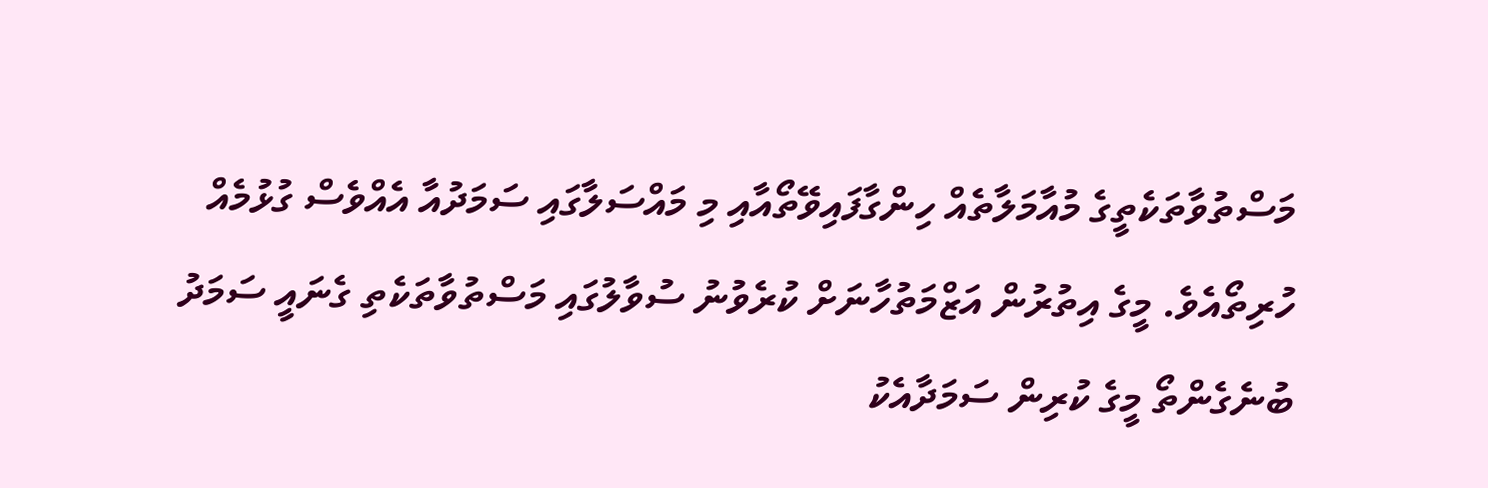މަސްތުވާތަކެތީގެ މުއާމަލާތެއް ހިންގާފައިވޭތޯއާއި މި މައްސަލާގައި ސަމަދުއާ އެއްވެސް ގުޅުމެއް ހުރިތޯއެވެ. މީގެ އިތުރުން އަޒްމަތުހާނަށް ކުރެވުނު ސުވާލުގައި މަސްތުވާތަކެތި ގެނައީ ސަމަދު ބުނެގެންތޯ މީގެ ކުރިން ސަމަދާއެކު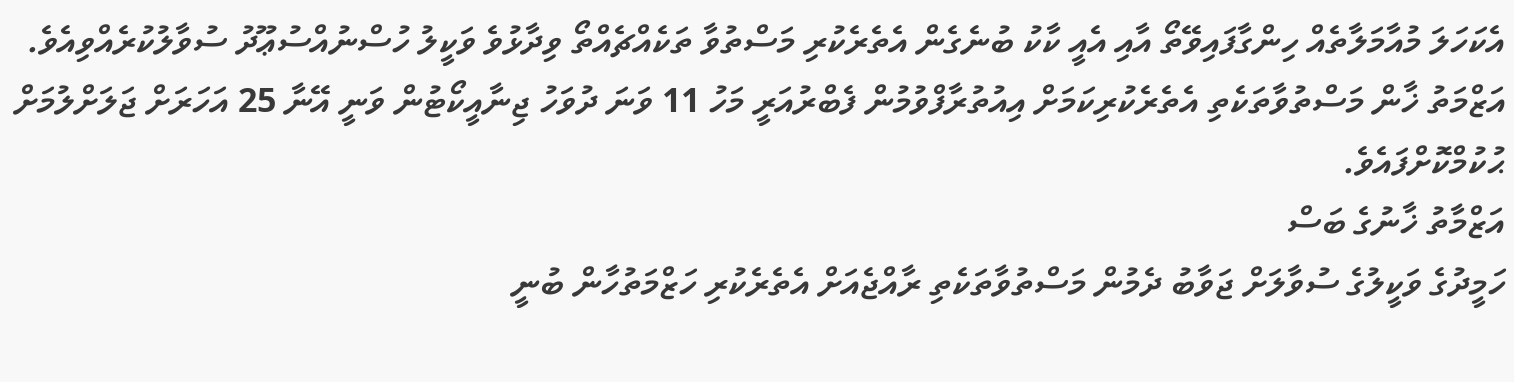އެކަހަލަ މުއާމަލާތެއް ހިންގާފައިވޭތޯ އާއި އެއީ ކާކު ބުނެގެން އެތެރެކުރި މަސްތުވާ ތަކެއްޗެއްތޯ ވިދާޅުވެ ވަކީލު ހުސްނުއްސުޢޫދު ސުވާލުކުރެއްވިއެވެ.
އަޒްމަތު ޚާން މަސްތުވާތަކެތި އެތެރެކުރިކަމަށް އިއުތުރާފްވުމުން ފެބްރުއަރީ މަހު 11 ވަނަ ދުވަހު ޖިނާއީކޯޓުން ވަނީ އޭނާ 25 އަހަރަށް ޖަލަށްލުމަށް ޙުކުމްކޮށްފައެވެ.
އަޒްމާތު ޚާނުގެ ބަސް
ހަމީދުގެ ވަކީލުގެ ސުވާލަށް ޖަވާބު ދެމުން މަސްތުވާތަކެތި ރާއްޖެއަށް އެތެރެކުރި ހަޒްމަތުހާން ބުނީ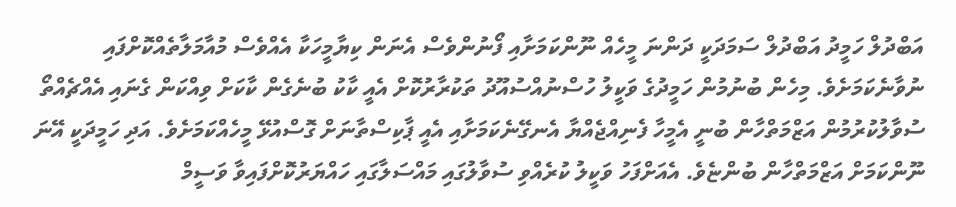އަބްދުލް ހަމީދު އަބްދުލް ސަމަދަކީ ދަންނަ މީހެއް ނޫންކަމަށާއި ފޯނުންވެސް އެނަން ކިޔާމީހަކާ އެއްވެސް މުއާމަލާތެއްކޮށްފައި ނުވާނެކަމަށެވެ. މިހެން ބުނުމުން ހަމީދުގެ ވަކީލު ހުސްނުއްސުއޫދު ތަކުރާރުކޮށް އެއީ ކާކު ބުނެގެން ކާކަށް ވިއްކަން ގެނައި އެއްޗެއްތޯ ސުވާލުކުރުމުން އަޒްމަތްހާން ބުނީ އެމީހާ ފެނިއްޖެއްޔާ އެނގޭނެކަމަށާއި އެއީ ޕާކިސްތާނަށް ގޮސްއުޅޭ މީހެއްކަމަށެވެ. އަދި ހަމީދަކީ އޭނަ ނޫންކަމަށް އަޒްމަތްހާން ބުންޏެވެ. އެއަށްފަހު ވަކީލު ކުރެއްވި ސުވާލުގައި މައްސަލާގައި ހައްޔަރުކޮށްފައިވާ ވަސީމް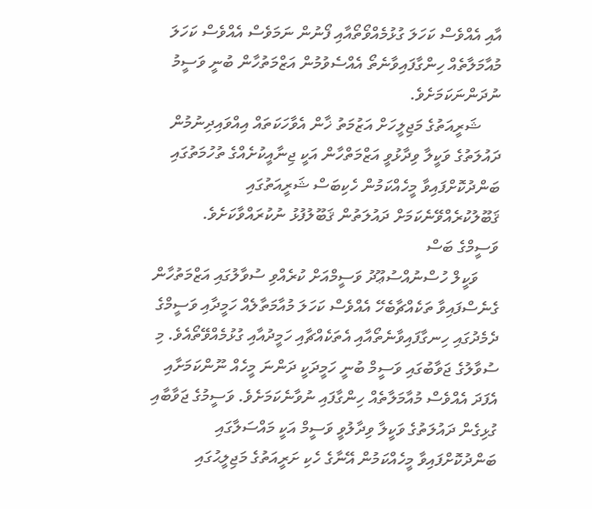އާއި އެއްވެސް ކަހަލަ ގުޅުމެއްވޯތޯއާއި ފޯނުން ނަމަވެސް އެއްވެސް ކަހަލަ މުއާމަލާތެއް ހިންގާފައިވާނެތޯ އެއްސެވުމުން އަޒްމަތުހާން ބުނީ ވަސީމު ނުދަންނަކަމަށެވެ.
     ޝަރީއަތުގެ މަޖިލީހަށް އަޒުމަތު ޚާން އެވާހަކަތައް އިއްވައިދިނުމުން ދައުލަތުގެ ވަކީލާ ވިދާޅުވީ އަޒްމަތްހާން އަކީ ޖިނާއީކުށެއްގެ ތުހުމަތުގައި ބަންދުކޮށްފައިވާ މީހެއްކަމުން ހެކިބަސް ޝަރީއަތުގައި ޤަބޫލުކުރެއްވޭނެކަމަށް ދައުލަތުން ޤަބޫލުފުޅު ނުކުރައްވާކަށެވެ.
ވަސީމްގެ ބަސް
     ވަކީލް ހުސްނުއްސުޢޫދު ވަސީމްއަށް ކުރެއްވި ސުވާލުގައި އަޒްމަތުހާން ގެނެސްފައިވާ ތަކެއްޗާބެހޭ އެއްވެސް ކަހަލަ މުއާމަތާލެއް ހަމީދާއި ވަސީމްގެ ދެމެދުގައި ހިނގާފައިވާނެތޯއާއި އެތަކެއްޗާއި ހަމީދުއާއި ގުޅުމެއްވޭތޯއެވެ. މި ސުވާލުގެ ޖަވާބުގައި ވަސީމް ބުނީ ހަމީދަކީ ދަންނަ މީހެއް ނޫންކަމަށާއި އެފަދަ އެއްވެސް މުއާމަލާތެއް ހިންގާފައި ނުވާނެކަމަށެވެ. ވަސީމުގެ ޖަވާބާއި ގުޅިގެން ދައުލަތުގެ ވަކީލާ ވިދާލުވީ ވަސީމް އަކީ މައްސަލާގައި ބަންދުކޮށްފައިވާ މީހެއްކަމުން އޭނާގެ ހެކި ށަރީއަތުގެ މަޖިލީޙުގައި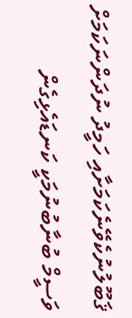ޤަބޫލުނުކެވޭނެކަމަށާއި ހަމީދު ނުދަންނަކަމަށް ވަސީމް ބުނާބުނުމަކީ ކަނޑައެޅިގެން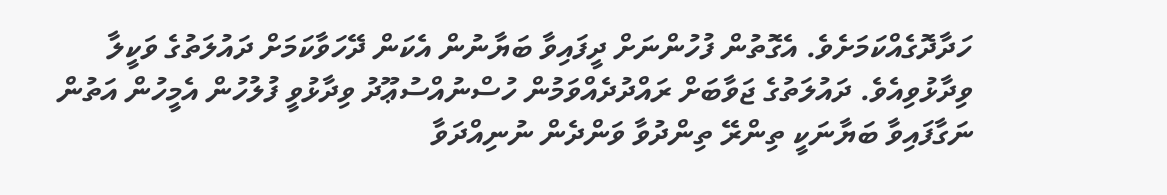ހަދާދޮގެއްކަމަށެވެ. އެގޮތުން ފުހުންނަށް ދީފައިވާ ބަޔާނުން އެކަން ދޭހަވާކަމަށް ދައުލަތުގެ ވަކީލާ ވިދާޅުވިއެވެ. ދައުލަތުގެ ޖަވާބަށް ރައްދުދެއްވަމުން ހުސްނުއްސުޢޫދު ވިދާޅުވީ ފުލުހުން އެމީހުން އަތުން ނަގާފައިވާ ބަޔާނަކީ ތިންރޭ ތިންދުވާ ވަންދެން ނުނިއްދަވާ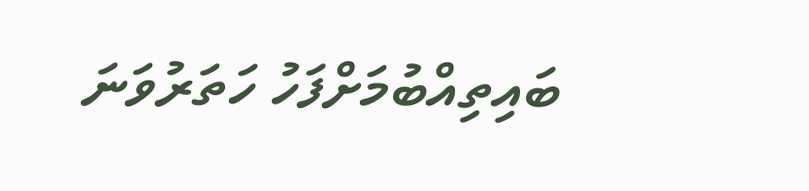ބައިތިއްބުމަށްފަހު ހަތަރުވަނަ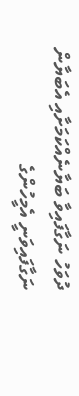ދުވަހު ނަގާފައިވާ ބަޔާނެއްކަމަށާއި އެބަޔާން ނަގާފައިވަނީ އެމީހުންގެ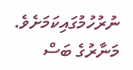ނުރުހުމުގައިކަމަށެވެ.
މަނާރުގެ ބަސް